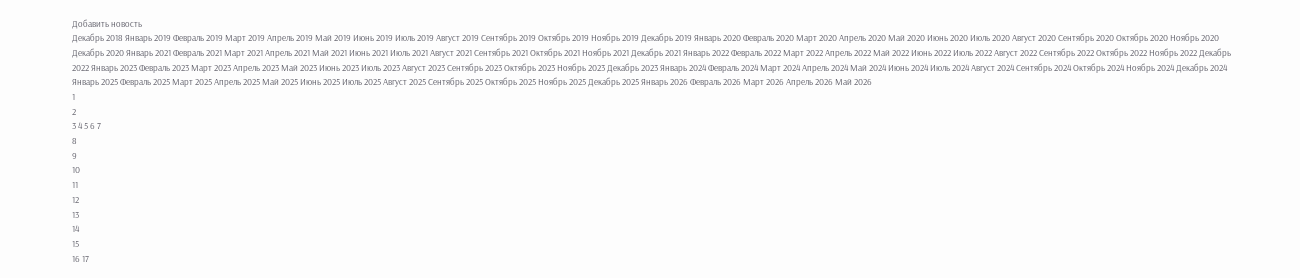Добавить новость
Декабрь 2018 Январь 2019 Февраль 2019 Март 2019 Апрель 2019 Май 2019 Июнь 2019 Июль 2019 Август 2019 Сентябрь 2019 Октябрь 2019 Ноябрь 2019 Декабрь 2019 Январь 2020 Февраль 2020 Март 2020 Апрель 2020 Май 2020 Июнь 2020 Июль 2020 Август 2020 Сентябрь 2020 Октябрь 2020 Ноябрь 2020 Декабрь 2020 Январь 2021 Февраль 2021 Март 2021 Апрель 2021 Май 2021 Июнь 2021 Июль 2021 Август 2021 Сентябрь 2021 Октябрь 2021 Ноябрь 2021 Декабрь 2021 Январь 2022 Февраль 2022 Март 2022 Апрель 2022 Май 2022 Июнь 2022 Июль 2022 Август 2022 Сентябрь 2022 Октябрь 2022 Ноябрь 2022 Декабрь 2022 Январь 2023 Февраль 2023 Март 2023 Апрель 2023 Май 2023 Июнь 2023 Июль 2023 Август 2023 Сентябрь 2023 Октябрь 2023 Ноябрь 2023 Декабрь 2023 Январь 2024 Февраль 2024 Март 2024 Апрель 2024 Май 2024 Июнь 2024 Июль 2024 Август 2024 Сентябрь 2024 Октябрь 2024 Ноябрь 2024 Декабрь 2024 Январь 2025 Февраль 2025 Март 2025 Апрель 2025 Май 2025 Июнь 2025 Июль 2025 Август 2025 Сентябрь 2025 Октябрь 2025 Ноябрь 2025 Декабрь 2025 Январь 2026 Февраль 2026 Март 2026 Апрель 2026 Май 2026
1
2
3 4 5 6 7
8
9
10
11
12
13
14
15
16 17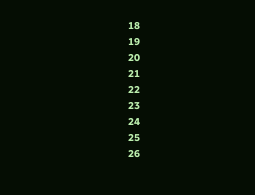18
19
20
21
22
23
24
25
26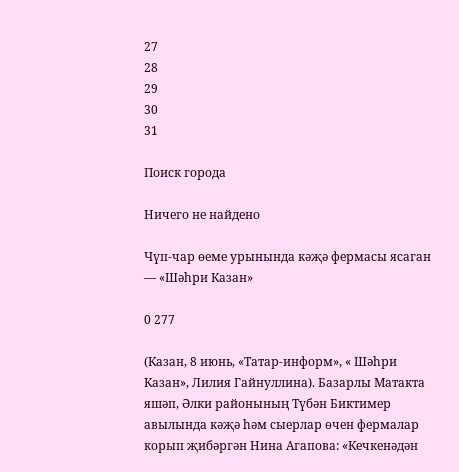27
28
29
30
31

Поиск города

Ничего не найдено

Чүп-чар өеме урынында кәҗә фермасы ясаган — «Шәһри Казан»

0 277

(Казан, 8 июнь, «Татар-информ», « Шәһри Казан», Лилия Гайнуллина). Базарлы Матакта яшәп, Әлки районының Түбән Биктимер авылында кәҗә һәм сыерлар өчен фермалар корып җибәргән Нина Агапова: «Кечкенәдән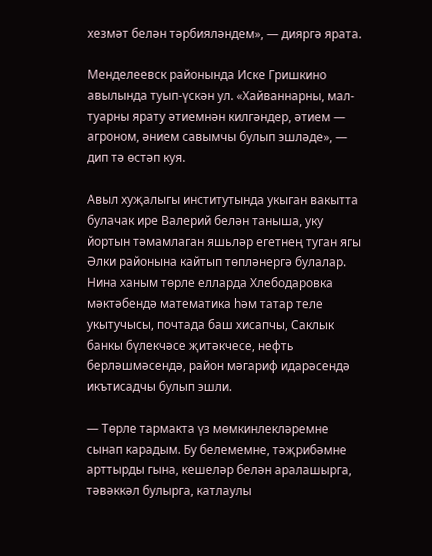хезмәт белән тәрбияләндем», — дияргә ярата.

Менделеевск районында Иске Гришкино авылында туып-үскән ул. «Хайваннарны, мал-туарны ярату әтиемнән килгәндер, әтием — агроном, әнием савымчы булып эшләде», — дип тә өстәп куя.

Авыл хуҗалыгы институтында укыган вакытта булачак ире Валерий белән таныша, уку йортын тәмамлаган яшьләр егетнең туган ягы Әлки районына кайтып төпләнергә булалар. Нина ханым төрле елларда Хлебодаровка мәктәбендә математика һәм татар теле укытучысы, почтада баш хисапчы, Саклык банкы бүлекчәсе җитәкчесе, нефть берләшмәсендә, район мәгариф идарәсендә икътисадчы булып эшли.

— Төрле тармакта үз мөмкинлекләремне сынап карадым. Бу белемемне, тәҗрибәмне арттырды гына, кешеләр белән аралашырга, тәвәккәл булырга, катлаулы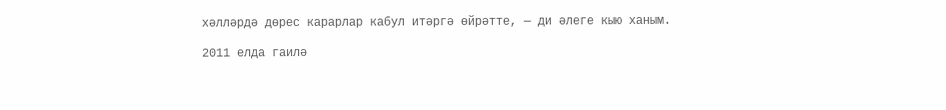хәлләрдә дөрес карарлар кабул итәргә өйрәтте, — ди әлеге кыю ханым.

2011 елда гаилә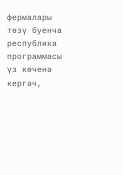фермалары төзү буенча республика программасы үз көченә кергәч,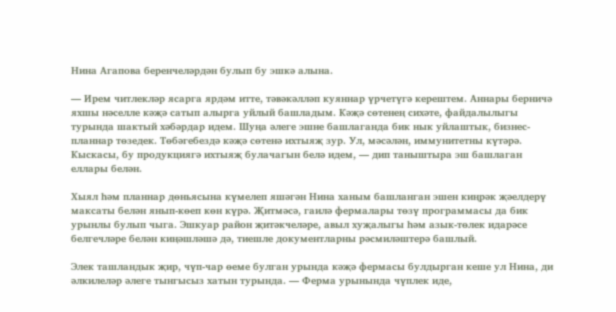Нина Агапова беренчеләрдән булып бу эшкә алына.

— Ирем читлекләр ясарга ярдәм итте, тәвәкәлләп куяннар үрчетүгә керештем. Аннары берничә яхшы нәселле кәҗә сатып алырга уйлый башладым. Кәҗә сөтенең сихәте, файдалылыгы турында шактый хәбәрдар идем. Шуңа әлеге эшне башлаганда бик нык уйлаштык, бизнес-планнар төзедек. Төбәгебездә кәҗә сөтенә ихтыяҗ зур. Ул, мәсәлән, иммунитетны күтәрә. Кыскасы, бу продукциягә ихтыяҗ булачагын белә идем, — дип таныштыра эш башлаган еллары белән.

Хыял һәм планнар дөньясына күмелеп яшәгән Нина ханым башланган эшен киңрәк җәелдерү максаты белән янып-көеп көн күрә. Җитмәсә, гаилә фермалары төзү программасы да бик урынлы булып чыга. Эшкуар район җитәкчеләре, авыл хуҗалыгы һәм азык-төлек идарәсе белгечләре белән киңәшләшә дә, тиешле документларны рәсмиләштерә башлый.

Элек ташландык җир, чүп-чар өеме булган урында кәҗә фермасы булдырган кеше ул Нина, ди әлкилеләр әлеге тынгысыз хатын турында. — Ферма урынында чүплек иде,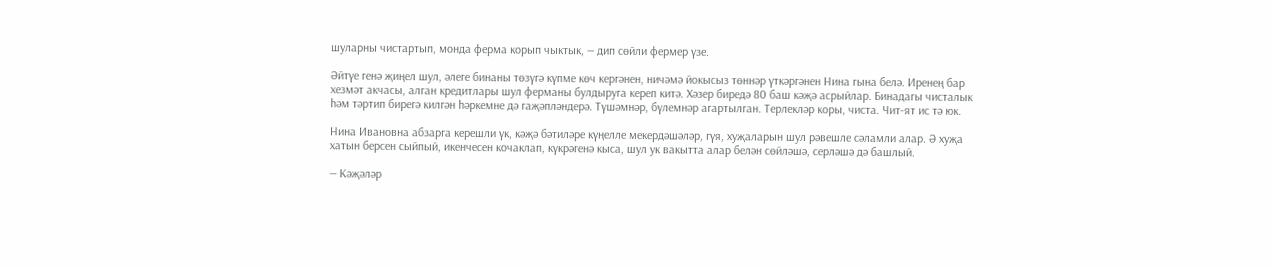шуларны чистартып, монда ферма корып чыктык, — дип сөйли фермер үзе.

Әйтүе генә җиңел шул, әлеге бинаны төзүгә күпме көч кергәнен, ничәмә йокысыз төннәр үткәргәнен Нина гына белә. Иренең бар хезмәт акчасы, алган кредитлары шул ферманы булдыруга кереп китә. Хәзер биредә 80 баш кәҗә асрыйлар. Бинадагы чисталык һәм тәртип бирегә килгән һәркемне дә гаҗәпләндерә. Түшәмнәр, бүлемнәр агартылган. Терлекләр коры, чиста. Чит-ят ис тә юк.

Нина Ивановна абзарга керешли үк, кәҗә бәтиләре күңелле мекердәшәләр, гүя, хуҗаларын шул рәвешле сәламли алар. Ә хуҗа хатын берсен сыйпый, икенчесен кочаклап, күкрәгенә кыса, шул ук вакытта алар белән сөйләшә, серләшә дә башлый.

— Кәҗәләр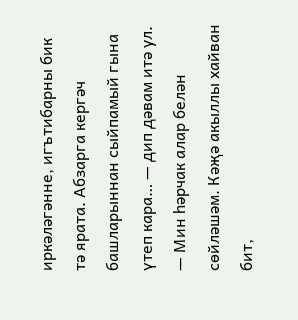иркәләгәнне, игътибарны бик тә ярата. Абзарга кергәч башларыннан сыйпамый гына үтеп кара… — дип дәвам итә ул. — Мин һәрчак алар белән сөйләшәм. Кәҗә акыллы хайван бит,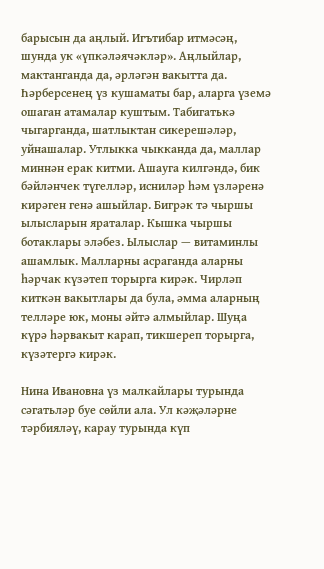барысын да аңлый. Игътибар итмәсәң, шунда ук «үпкәләячәкләр». Аңлыйлар, мактанганда да, әрләгән вакытта да. Һәрберсенең үз кушаматы бар, аларга үземә ошаган атамалар куштым. Табигатькә чыгарганда, шатлыктан сикерешәләр, уйнашалар. Утлыкка чыкканда да, маллар миннән ерак китми. Ашауга килгәндә, бик бәйләнчек түгелләр, исниләр һәм үзләренә кирәген генә ашыйлар. Бигрәк тә чыршы ылысларын яраталар. Кышка чыршы ботаклары эләбез. Ылыслар — витаминлы ашамлык. Малларны асраганда аларны һәрчак күзәтеп торырга кирәк. Чирләп киткән вакытлары да була, әмма аларның телләре юк, моны әйтә алмыйлар. Шуңа күрә һәрвакыт карап, тикшереп торырга, күзәтергә кирәк.

Нина Ивановна үз малкайлары турында сәгатьләр буе сөйли ала. Ул кәҗәләрне тәрбияләү, карау турында күп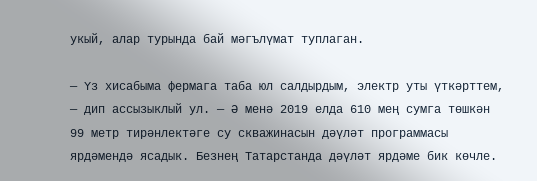укый, алар турында бай мәгълүмат туплаган.

— Үз хисабыма фермага таба юл салдырдым, электр уты үткәрттем, — дип ассызыклый ул. — Ә менә 2019 елда 610 мең сумга төшкән 99 метр тирәнлектәге су скважинасын дәүләт программасы ярдәмендә ясадык. Безнең Татарстанда дәүләт ярдәме бик көчле.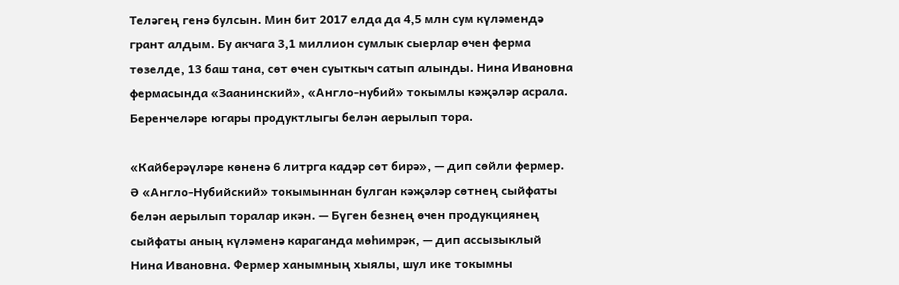Теләгең генә булсын. Мин бит 2017 елда да 4,5 млн сум күләмендә грант алдым. Бу акчага 3,1 миллион сумлык сыерлар өчен ферма төзелде, 13 баш тана, сөт өчен суыткыч сатып алынды. Нина Ивановна фермасында «Заанинский», «Англо-нубий» токымлы кәҗәләр асрала. Беренчеләре югары продуктлыгы белән аерылып тора.

«Кайберәүләре көненә 6 литрга кадәр сөт бирә», — дип сөйли фермер. Ә «Англо-Нубийский» токымыннан булган кәҗәләр сөтнең сыйфаты белән аерылып торалар икән. — Бүген безнең өчен продукциянең сыйфаты аның күләменә караганда мөһимрәк, — дип ассызыклый Нина Ивановна. Фермер ханымның хыялы, шул ике токымны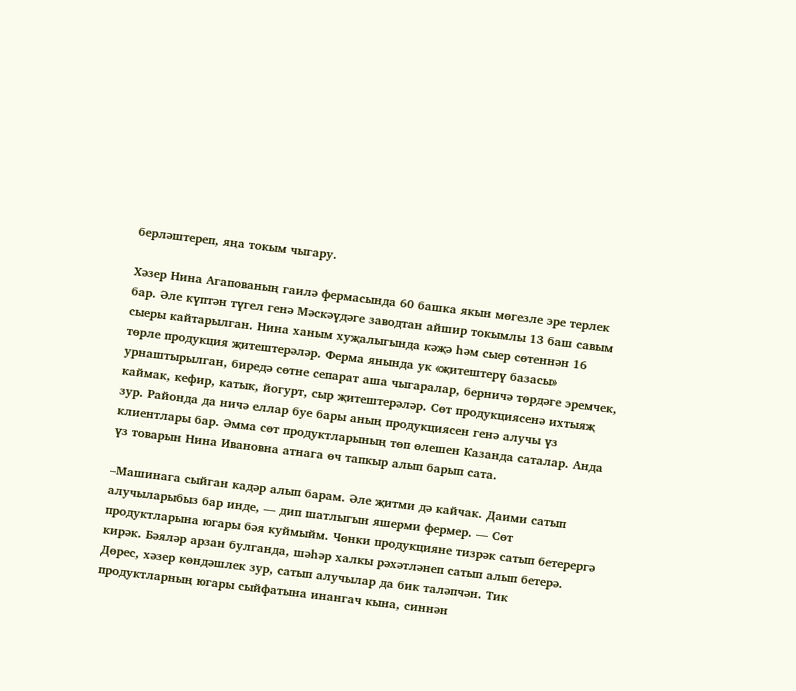берләштереп, яңа токым чыгару.

Хәзер Нина Агапованың гаилә фермасында 60 башка якын мөгезле эре терлек бар. Әле күптән түгел генә Мәскәүдәге заводтан айшир токымлы 13 баш савым сыеры кайтарылган. Нина ханым хуҗалыгында кәҗә һәм сыер сөтеннән 16 төрле продукция җитештерәләр. Ферма янында ук «җитештерү базасы» урнаштырылган, биредә сөтне сепарат аша чыгаралар, берничә төрдәге эремчек, каймак, кефир, катык, йогурт, сыр җитештерәләр. Сөт продукциясенә ихтыяҗ зур. Районда да ничә еллар буе бары аның продукциясен генә алучы үз клиентлары бар. Әмма сөт продуктларының төп өлешен Казанда саталар. Анда үз товарын Нина Ивановна атнага өч тапкыр алып барып сата.

–Машинага сыйган кадәр алып барам. Әле җитми дә кайчак. Даими сатып алучыларыбыз бар инде, — дип шатлыгын яшерми фермер. — Сөт продуктларына югары бәя куймыйм. Чөнки продукцияне тизрәк сатып бетерергә кирәк. Бәяләр арзан булганда, шәһәр халкы рәхәтләнеп сатып алып бетерә. Дөрес, хәзер көндәшлек зур, сатып алучылар да бик таләпчән. Тик продуктларның югары сыйфатына инангач кына, синнән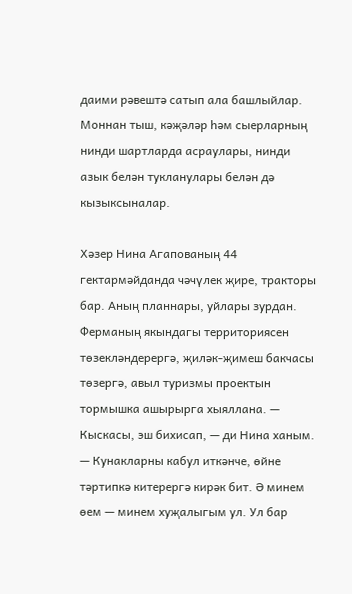даими рәвештә сатып ала башлыйлар. Моннан тыш, кәҗәләр һәм сыерларның нинди шартларда асраулары, нинди азык белән тукланулары белән дә кызыксыналар.

Хәзер Нина Агапованың 44 гектармәйданда чәчүлек җире, тракторы бар. Аның планнары, уйлары зурдан. Ферманың якындагы территориясен төзекләндерергә, җиләк-җимеш бакчасы төзергә, авыл туризмы проектын тормышка ашырырга хыяллана. — Кыскасы, эш бихисап, — ди Нина ханым. — Кунакларны кабул иткәнче, өйне тәртипкә китерергә кирәк бит. Ә минем өем — минем хуҗалыгым ул. Ул бар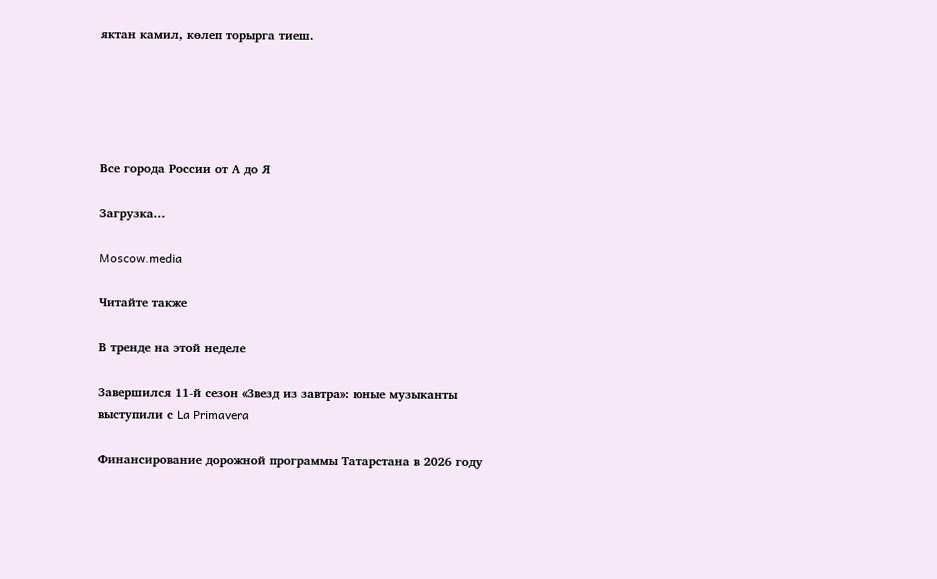яктан камил, көлеп торырга тиеш.





Все города России от А до Я

Загрузка...

Moscow.media

Читайте также

В тренде на этой неделе

Завершился 11-й сезон «Звезд из завтра»: юные музыканты выступили с La Primavera

Финансирование дорожной программы Татарстана в 2026 году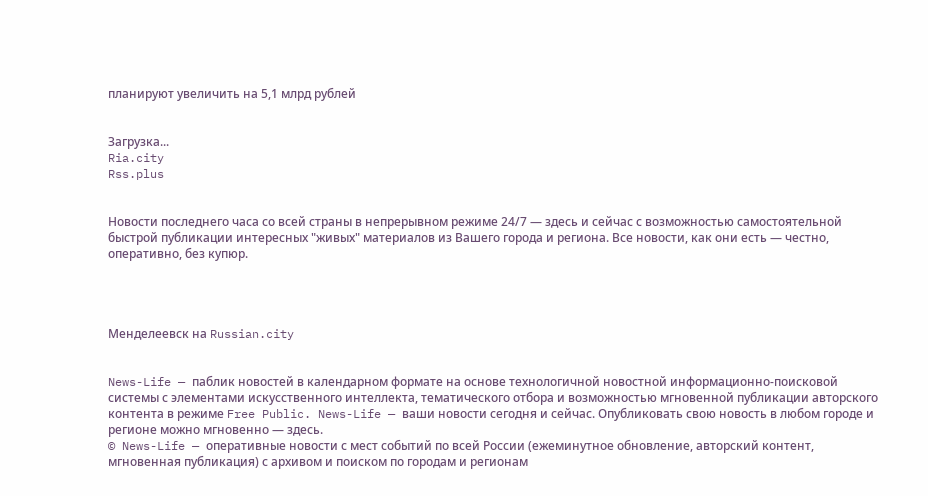планируют увеличить на 5,1 млрд рублей


Загрузка...
Ria.city
Rss.plus


Новости последнего часа со всей страны в непрерывном режиме 24/7 — здесь и сейчас с возможностью самостоятельной быстрой публикации интересных "живых" материалов из Вашего города и региона. Все новости, как они есть — честно, оперативно, без купюр.




Менделеевск на Russian.city


News-Life — паблик новостей в календарном формате на основе технологичной новостной информационно-поисковой системы с элементами искусственного интеллекта, тематического отбора и возможностью мгновенной публикации авторского контента в режиме Free Public. News-Life — ваши новости сегодня и сейчас. Опубликовать свою новость в любом городе и регионе можно мгновенно — здесь.
© News-Life — оперативные новости с мест событий по всей России (ежеминутное обновление, авторский контент, мгновенная публикация) с архивом и поиском по городам и регионам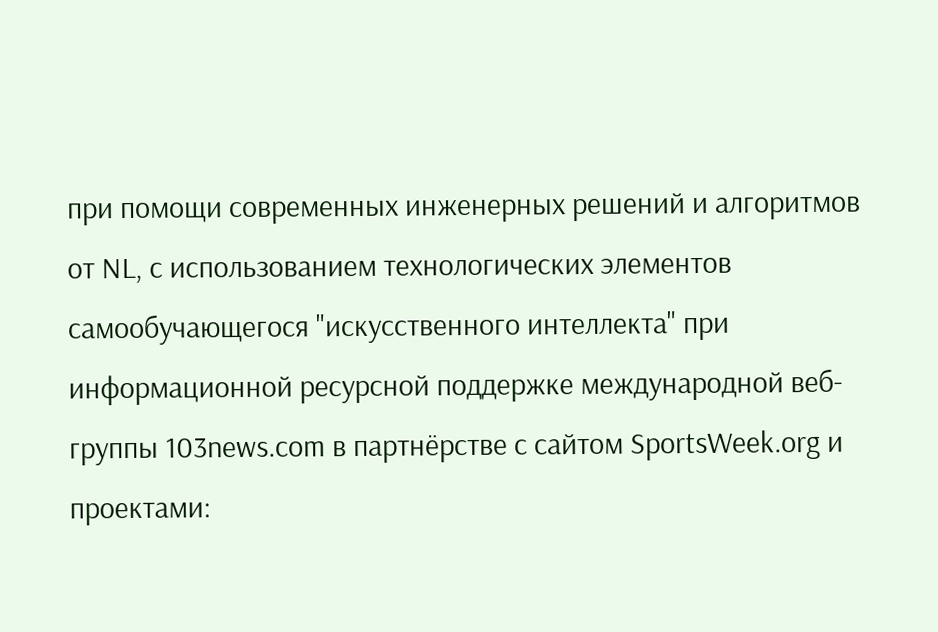при помощи современных инженерных решений и алгоритмов от NL, с использованием технологических элементов самообучающегося "искусственного интеллекта" при информационной ресурсной поддержке международной веб-группы 103news.com в партнёрстве с сайтом SportsWeek.org и проектами: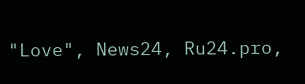"Love", News24, Ru24.pro,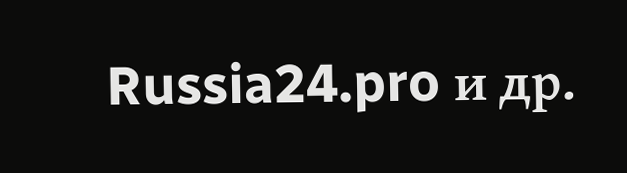Russia24.pro и др.